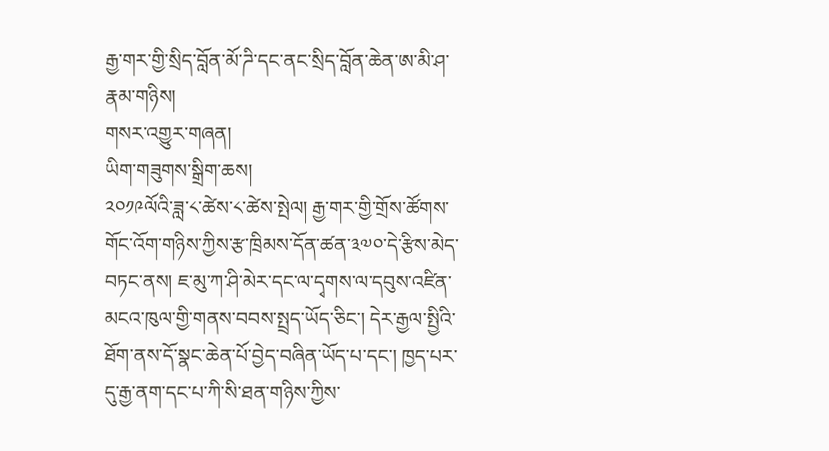རྒྱ་གར་གྱི་སྲིད་བློན་མོ་ཌི་དང་ནང་སྲིད་བློན་ཆེན་ཨ་མི་ཤ་རྣམ་གཉིས།
གསར་འགྱུར་གཞན།
ཡིག་གཟུགས་སྒྲིག་ཆས།
༢༠༡༩ལོའི་ཟླ་༨་ཚེས་༨་ཚེས་སྤེལ། རྒྱ་གར་གྱི་གྲོས་ཚོགས་གོང་འོག་གཉིས་ཀྱིས་རྩ་ཁྲིམས་དོན་ཚན་༣༧༠་དེ་རྩིས་མེད་བཏང་ནས། ཇ་མུ་ཀ་ཤི་མེར་དང་ལ་དྭགས་ལ་དབུས་འཛིན་མངའ་ཁུལ་གྱི་གནས་བབས་སྤྲད་ཡོད་ཅིང་། དེར་རྒྱལ་སྤྱིའི་ཐོག་ནས་དོ་སྣང་ཆེན་པོ་བྱེད་བཞིན་ཡོད་པ་དང་། ཁྱད་པར་དུ་རྒྱ་ནག་དང་པ་ཀི་སི་ཐན་གཉིས་ཀྱིས་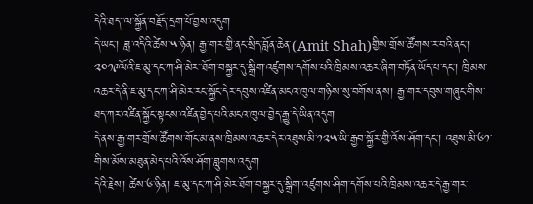དེའི་ཐད་་ལ་སྐྱོན་བརྗོད་དྲག་པོ་བྱས་འདུག
དེ་ཡང་། ཟླ་འདིའི་ཚེས་༥་ཉིན། རྒྱ་གར་གྱི་ནང་སྲིད་བློན་ཆེན་(Amit Shah)གྱིས་གྲོས་ཚོགས་ར་བའི་ནང་། ༢༠༡༩ལོའི་ཇ་མུ་དང་ཀ་ཤི་མེར་་ཐོག་བསྐྱར་དུ་སྒྲིག་འཛུགས་དགོས་པའི་ཁྲིམས་འཆར་ཞིག་བཏོན་ཡོད་པ་དང་། ཁྲིམས་འཆར་དེ་ནི་ཇ་མུ་དང་ཀ་ཤི་མེར་རང་སྐྱོང་དེར་དབུས་འཛིན་མངའ་ཁུལ་གཉིས་སུ་བགོས་ནས། རྒྱ་གར་དབུས་གཞུང་གིས་ཐད་ཀར་འཛིན་སྐྱོང་སྟངས་འཛིན་བྱེད་པའི་མངའ་ཁུལ་བྱེད་རྒྱུ་དེ་ཡིན་འདུག
དེ་ནས་རྒྱ་གར་གྲོས་ཚོགས་གོང་མ་ནས་ཁྲིམས་འཆར་དེར་འཐུས་མི་༡༢༥་ཡི་རྒྱབ་སྐྱོར་གྱི་འོས་ཤོག་དང་། འཐུས་མི་༦༡་གིས་མོས་མཐུན་མེད་པའི་འོས་ཤོག་བླུགས་འདུག
དེའི་རྗེས། ཚེས་༦་ཉིན། ཇ་མུ་དང་ཀ་ཤི་མེར་ཐོག་བསྐྱར་དུ་སྒྲིག་འཛུགས་ཤིག་དགོས་པའི་ཁྲིམས་འཆར་དེ་རྒྱ་གར་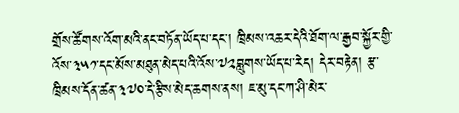གྲོས་ཚོགས་འོག་མའི་ནང་བཏོན་ཡོད་པ་དང་། ཁྲིམས་འཆར་དེའི་ཐོག་ལ་རྒྱབ་སྐྱོར་གྱི་འོས་༣༥༡་དང་མོས་མཐུན་མེད་པའི་འོས་༧༢བླུགས་ཡོད་པ་རེད། དེར་བརྟེན། རྩ་ཁྲིམས་དོན་ཚན་༣༧༠་དེ་རྩིས་མེད་ཆགས་ནས། ཇ་མུ་དང་ཀ་ཤི་མེར་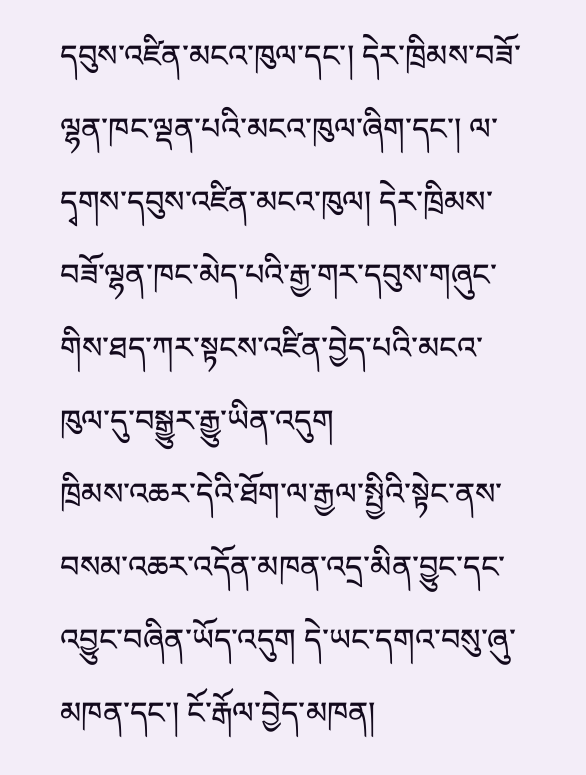དབུས་འཛིན་མངའ་ཁུལ་དང་། དེར་ཁྲིམས་བཟོ་ལྷན་ཁང་ལྡན་པའི་མངའ་ཁུལ་ཞིག་དང་། ལ་དྭགས་དབུས་འཛིན་མངའ་ཁུལ། དེར་ཁྲིམས་བཟོ་ལྷན་ཁང་མེད་པའི་རྒྱ་གར་དབུས་གཞུང་གིས་ཐད་ཀར་སྟངས་འཛིན་བྱེད་པའི་མངའ་ཁུལ་དུ་བསྒྱུར་རྒྱུ་ཡིན་འདུག
ཁྲིམས་འཆར་དེའི་ཐོག་ལ་རྒྱལ་སྤྱིའི་སྟེང་ནས་བསམ་འཆར་འདོན་མཁན་འདྲ་མིན་བྱུང་དང་འབྱུང་བཞིན་ཡོད་འདུག དེ་ཡང་དགའ་བསུ་ཞུ་མཁན་དང་། ངོ་རྒོལ་བྱེད་མཁན།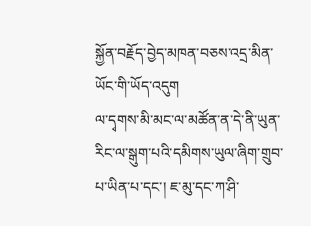སྐྱོན་བརྗོད་བྱེད་མཁན་བཅས་འདྲ་མིན་ཡོང་གི་ཡོད་འདུག
ལ་དྭགས་མི་མང་ལ་མཚོན་ན་དེ་ནི་ཡུན་རིང་ལ་སྒུག་པའི་དམིགས་ཡུལ་ཞིག་གྲུབ་པ་ཡིན་པ་དང་། ཇ་མུ་དང་ཀ་ཤི་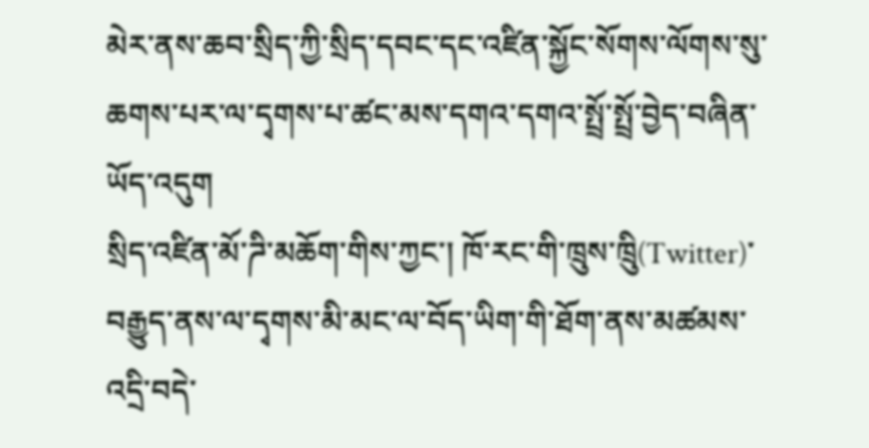མེར་ནས་ཆབ་སྲིད་ཀྱི་སྲིད་དབང་དང་འཛིན་སྐྱོང་སོགས་ལོགས་སུ་ཆགས་པར་ལ་དྭགས་པ་ཚང་མས་དགའ་དགའ་སྤྲོ་སྤྲོ་བྱེད་བཞིན་ཡོད་འདུག
སྲིད་འཛིན་མོ་ཌི་མཆོག་གིས་ཀྱང་། ཁོ་རང་གི་ཁྲུས་ཁྲིུ(Twitter)་བརྒྱུད་ནས་ལ་དྭགས་མི་མང་ལ་བོད་ཡིག་གི་ཐོག་ནས་མཚམས་འདྲི་བདེ་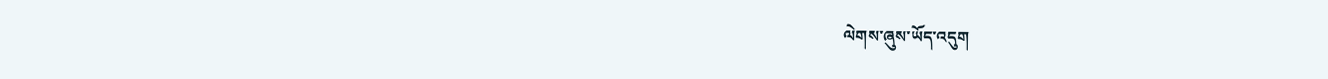ལེགས་ཞུས་ཡོད་འདུག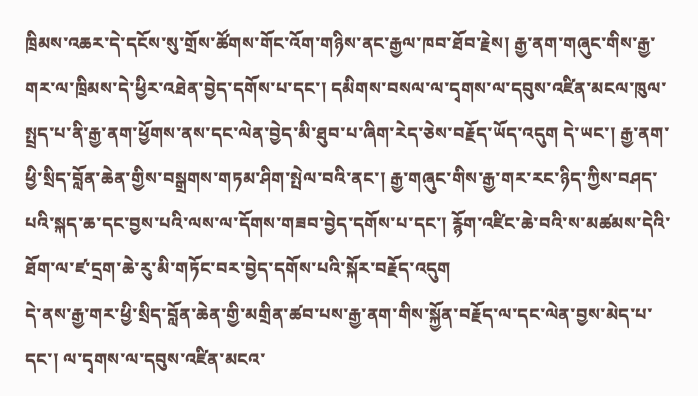ཁྲིམས་འཆར་དེ་དངོས་སུ་གྲོས་ཚོགས་གོང་འོག་གཉིས་ནང་རྒྱལ་ཁབ་ཐོབ་རྗེས། རྒྱ་ནག་གཞུང་གིས་རྒྱ་གར་ལ་ཁྲིམས་དེ་ཕྱིར་འཐེན་བྱེད་དགོས་པ་དང་། དམིགས་བསལ་ལ་དྭགས་ལ་དབུས་འཛིན་མངལ་ཁུལ་སྤྲད་པ་ནི་རྒྱ་ནག་ཕྱོགས་ནས་དང་ལེན་བྱེད་མི་ཐུབ་པ་ཞིག་རེད་ཅེས་བརྗོད་ཡོད་འདུག དེ་ཡང་། རྒྱ་ནག་ཕྱི་སྲིད་བློན་ཆེན་གྱིས་བསྒྲགས་གཏམ་ཤིག་སྤེལ་བའི་ནང་། རྒྱ་གཞུང་གིས་རྒྱ་གར་རང་ཉིད་ཀྱིས་བཤད་པའི་སྐད་ཆ་དང་བྱས་པའི་ལས་ལ་དོགས་གཟབ་བྱེད་དགོས་པ་དང་། རྙོག་འཛིང་ཆེ་བའི་ས་མཚམས་དེའི་ཐོག་ལ་ཛ་དྲག་ཆེ་རུ་མི་གཏོང་བར་བྱེད་དགོས་པའི་སྐོར་བརྗོད་འདུག
དེ་ནས་རྒྱ་གར་ཕྱི་སྲིད་བློན་ཆེན་གྱི་མགྲིན་ཚབ་པས་རྒྱ་ནག་གིས་སྐྱོན་བརྗོད་ལ་དང་ལེན་བྱས་མེད་པ་དང་། ལ་དྭགས་ལ་དབུས་འཛིན་མངའ་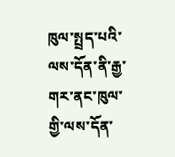ཁུལ་སྤྲད་པའི་ལས་དོན་ནི་རྒྱ་གར་ནང་ཁུལ་གྱི་ལས་དོན་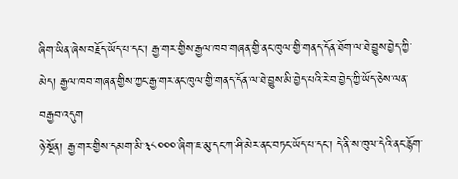ཞིག་ཡིན་ཞེས་བརྗོད་ཡོད་པ་དང་། རྒྱ་གར་གྱིས་རྒྱལ་ཁབ་གཞན་གྱི་ནང་ཁུལ་གྱི་གནད་དོན་ཐོག་ལ་ཐེ་བྱུས་བྱེད་ཀྱི་མེད། རྒྱལ་ཁབ་གཞན་གྱིས་ཀྱང་རྒྱ་གར་ནང་ཁུལ་གྱི་གནད་དོན་ལ་ཐེ་བྱུས་མི་བྱེད་པའི་རེ་བ་བྱེད་ཀྱི་ཡོད་ཅེས་ལན་བརྒྱབ་འདུག
ཉེ་སྔོན། རྒྱ་གར་གྱིས་དམག་མི་༣༨༠༠༠་ཞིག་ཇ་མུ་དང་ཀ་ཤི་མེར་ནང་བཏང་ཡོད་པ་དང་། དེ་ནི་ས་ཁུལ་དེའི་ནང་རྙོག་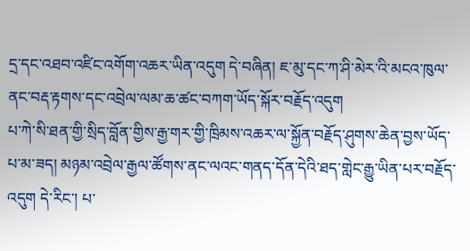དྲ་དང་འཐབ་འཛིང་འགོག་འཆར་ཡིན་འདུག དེ་བཞིན། ཇ་མུ་དང་ཀ་ཤི་མེར་འི་མངའ་ཁུལ་ནང་བརྡ་རྟགས་དང་འབྲེལ་ལམ་ཆ་ཚང་བཀག་ཡོད་སྐོར་བརྗོད་འདུག
པ་ཀེ་སི་ཐན་གྱི་སྲིད་བློན་གྱིས་རྒྱ་གར་གྱི་ཁྲིམས་འཆར་ལ་སྐྱོན་བརྗོད་ཤུགས་ཆེན་བྱས་ཡོད་པ་མ་ཟད། མཉམ་འབྲེལ་རྒྱལ་ཚོགས་ནང་ལའང་གནད་དོན་དེའི་ཐད་གླེང་རྒྱུ་ཡིན་པར་བརྗོད་འདུག དེ་རིང་། པ་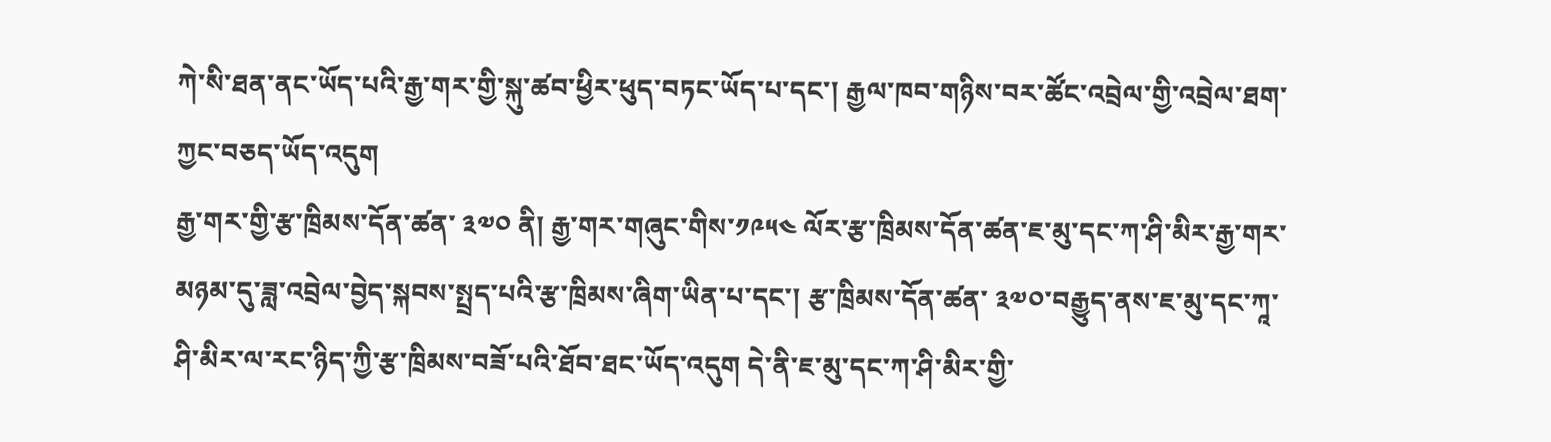ཀེ་སི་ཐན་ནང་ཡོད་པའི་རྒྱ་གར་གྱི་སྐུ་ཚབ་ཕྱིར་ཕུད་བཏང་ཡོད་པ་དང་། རྒྱལ་ཁབ་གཉིས་བར་ཚོང་འབྲེལ་གྱི་འབྲེལ་ཐག་ཀྱང་བཅད་ཡོད་འདུག
རྒྱ་གར་གྱི་རྩ་ཁྲིམས་དོན་ཚན་ ༣༧༠ ནི། རྒྱ་གར་གཞུང་གིས་༡༩༥༤ ལོར་རྩ་ཁྲིམས་དོན་ཚན་ཇ་མུ་དང་ཀ་ཤི་མིར་རྒྱ་གར་མཉམ་དུ་ཟླ་འབྲེལ་བྱེད་སྐབས་སྤྲད་པའི་རྩ་ཁྲིམས་ཞིག་ཡིན་པ་དང་། རྩ་ཁྲིམས་དོན་ཚན་ ༣༧༠་བརྒྱུད་ནས་ཇ་མུ་དང་ཀཱ་ཤི་མིར་ལ་རང་ཉིད་ཀྱི་རྩ་ཁྲིམས་བཟོ་པའི་ཐོབ་ཐང་ཡོད་འདུག དེ་ནི་ཇ་མུ་དང་ཀ་ཤི་མིར་གྱི་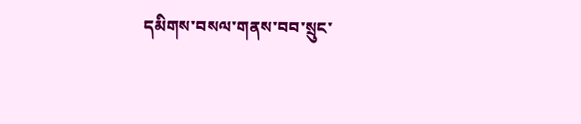དམིགས་བསལ་གནས་བབ་སྲུང་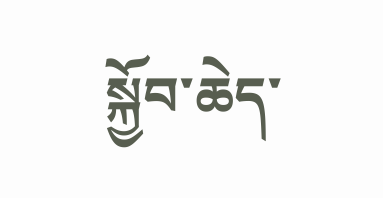སྐྱོབ་ཆེད་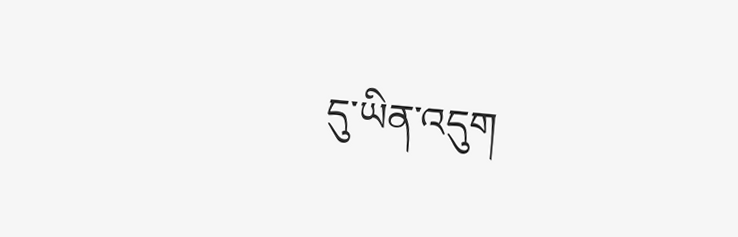དུ་ཡིན་འདུག